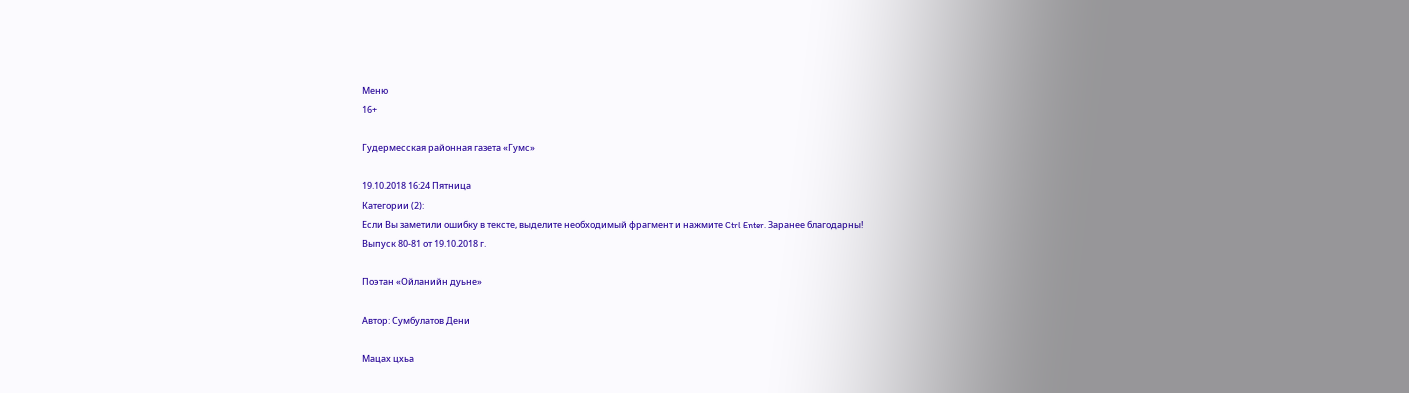Меню
16+

Гудермесская районная газета «Гумс»

19.10.2018 16:24 Пятница
Категории (2):
Если Вы заметили ошибку в тексте, выделите необходимый фрагмент и нажмите Ctrl Enter. Заранее благодарны!
Выпуск 80-81 от 19.10.2018 г.

Поэтан «Ойланийн дуьне»

Автор: Сумбулатов Дени

Мацах цхьа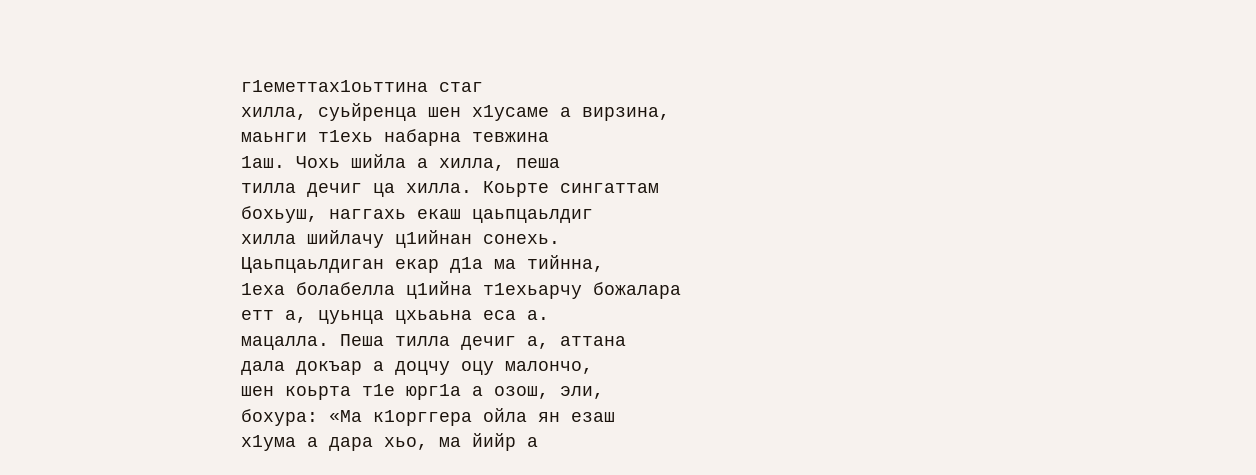г1еметтах1оьттина стаг
хилла, суьйренца шен х1усаме а вирзина,
маьнги т1ехь набарна тевжина
1аш. Чохь шийла а хилла, пеша
тилла дечиг ца хилла. Коьрте сингаттам
бохьуш, наггахь екаш цаьпцаьлдиг
хилла шийлачу ц1ийнан сонехь.
Цаьпцаьлдиган екар д1а ма тийнна,
1еха болабелла ц1ийна т1ехьарчу божалара
етт а, цуьнца цхьаьна еса а.
мацалла. Пеша тилла дечиг а, аттана
дала докъар а доцчу оцу малончо,
шен коьрта т1е юрг1а а озош, эли,
бохура: «Ма к1орггера ойла ян езаш
х1ума а дара хьо, ма йийр а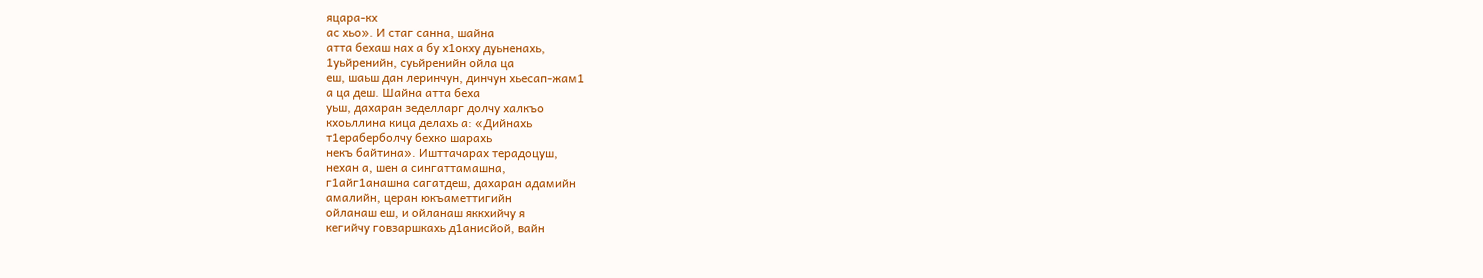яцара-кх
ас хьо». И стаг санна, шайна
атта бехаш нах а бу х1окху дуьненахь,
1уьйренийн, суьйренийн ойла ца
еш, шаьш дан леринчун, динчун хьесап-жам1
а ца деш. Шайна атта беха
уьш, дахаран зеделларг долчу халкъо
кхоьллина кица делахь а: «Дийнахь
т1ераберболчу бехко шарахь
некъ байтина». Ишттачарах терадоцуш,
нехан а, шен а сингаттамашна,
г1айг1анашна сагатдеш, дахаран адамийн
амалийн, церан юкъаметтигийн
ойланаш еш, и ойланаш яккхийчу я
кегийчу говзаршкахь д1анисйой, вайн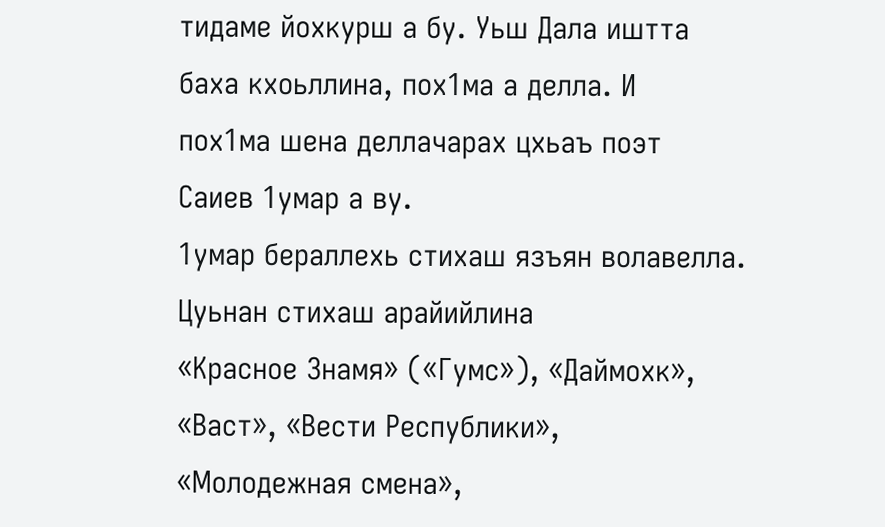тидаме йохкурш а бу. Уьш Дала иштта
баха кхоьллина, пох1ма а делла. И
пох1ма шена деллачарах цхьаъ поэт
Саиев 1умар а ву.
1умар бераллехь стихаш язъян волавелла.
Цуьнан стихаш арайийлина
«Красное Знамя» («Гумс»), «Даймохк»,
«Васт», «Вести Республики»,
«Молодежная смена»,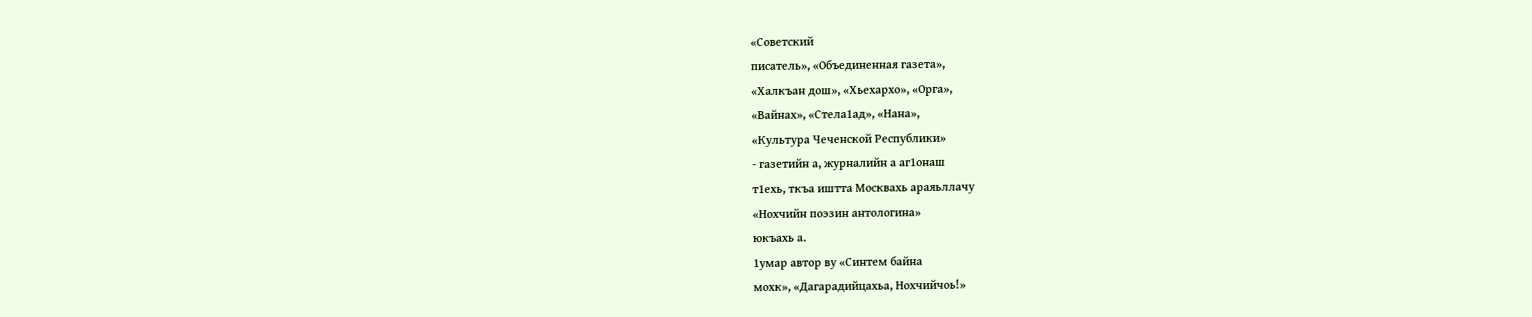«Советский
писатель», «Объединенная газета»,
«Халкъан дош», «Хьехархо», «Орга»,
«Вайнах», «Стела1ад», «Нана»,
«Культура Чеченской Республики»
- газетийн а, журналийн а аг1онаш
т1ехь, ткъа иштта Москвахь араяьллачу
«Нохчийн поэзин антологина»
юкъахь а.
1умар автор ву «Синтем байна
мохк», «Дагарадийцахьа, Нохчийчоь!»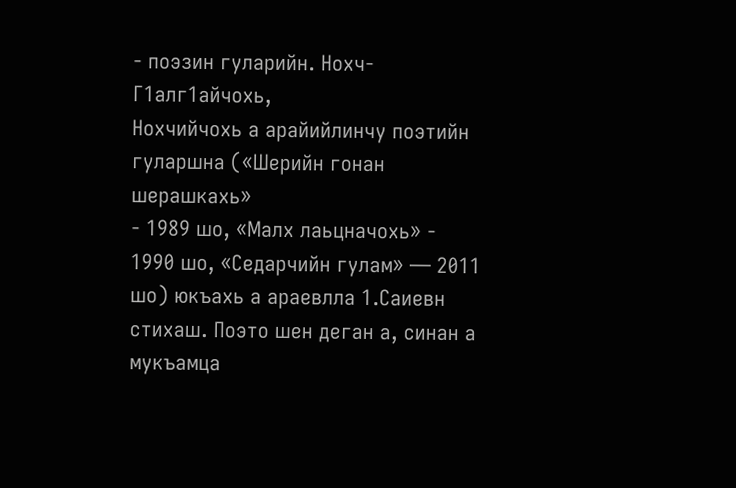- поэзин гуларийн. Нохч-Г1алг1айчохь,
Нохчийчохь а арайийлинчу поэтийн
гуларшна («Шерийн гонан шерашкахь»
- 1989 шо, «Малх лаьцначохь» -
1990 шо, «Седарчийн гулам» — 2011
шо) юкъахь а араевлла 1.Саиевн
стихаш. Поэто шен деган а, синан а
мукъамца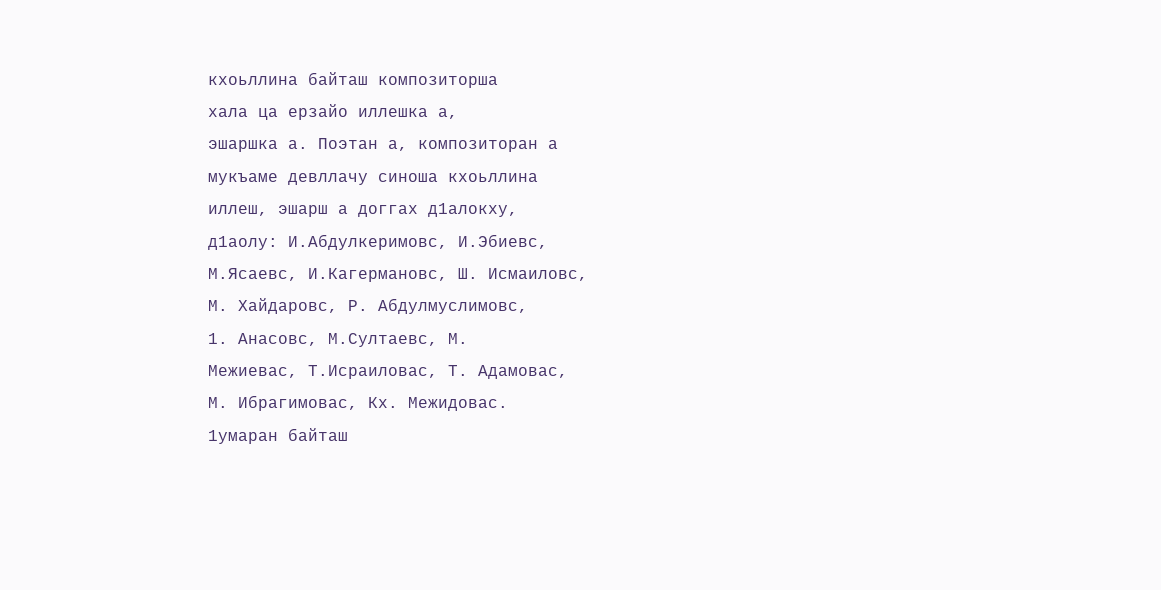кхоьллина байташ композиторша
хала ца ерзайо иллешка а,
эшаршка а. Поэтан а, композиторан а
мукъаме девллачу синоша кхоьллина
иллеш, эшарш а доггах д1алокху,
д1аолу: И.Абдулкеримовс, И.Эбиевс,
М.Ясаевс, И.Кагермановс, Ш. Исмаиловс,
М. Хайдаровс, Р. Абдулмуслимовс,
1. Анасовс, М.Султаевс, М.
Межиевас, Т.Исраиловас, Т. Адамовас,
М. Ибрагимовас, Кх. Межидовас.
1умаран байташ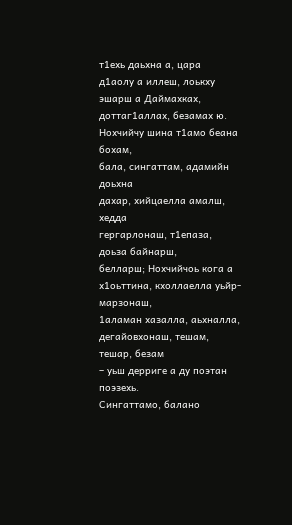т1ехь даьхна а, цара
д1аолу а иллеш, лоькху эшарш а Даймахках,
доттаг1аллах, безамах ю.
Нохчийчу шина т1амо беана бохам,
бала, сингаттам, адамийн доьхна
дахар, хийцаелла амалш, хедда
гергарлонаш, т1епаза, доьза байнарш,
белларш; Нохчийчоь кога а
х1оьттина, кхоллаелла уьйр-марзонаш,
1аламан хазалла, аьхналла,
дегайовхонаш, тешам, тешар, безам
– уьш дерриге а ду поэтан поэзехь.
Сингаттамо, балано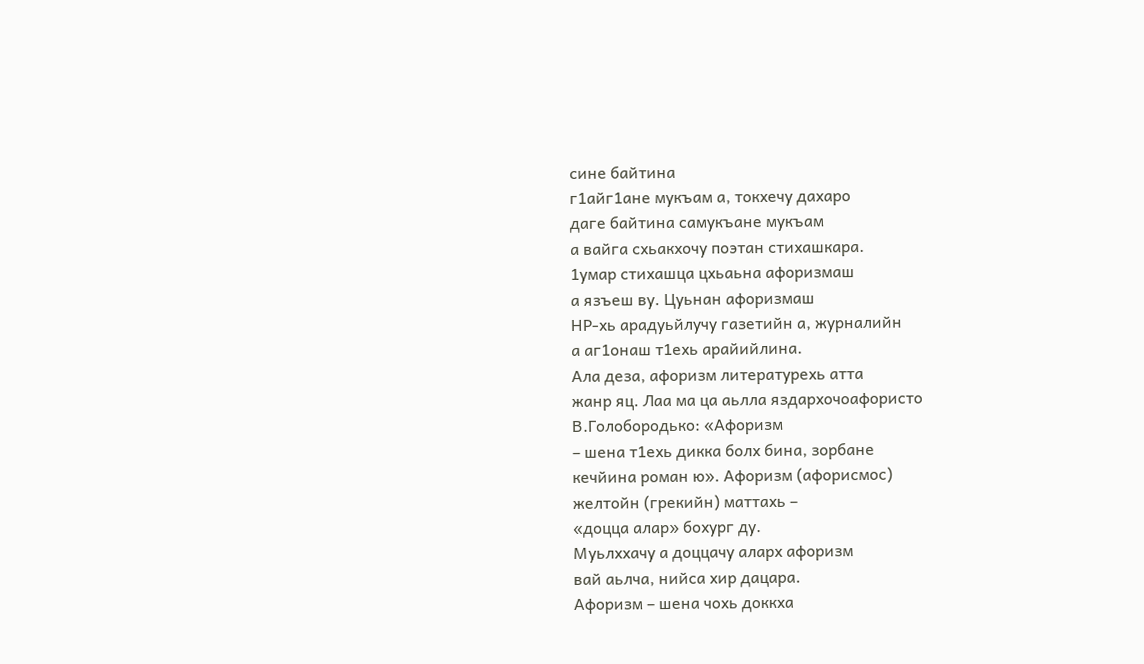сине байтина
г1айг1ане мукъам а, токхечу дахаро
даге байтина самукъане мукъам
а вайга схьакхочу поэтан стихашкара.
1умар стихашца цхьаьна афоризмаш
а язъеш ву. Цуьнан афоризмаш
НР-хь арадуьйлучу газетийн а, журналийн
а аг1онаш т1ехь арайийлина.
Ала деза, афоризм литературехь атта
жанр яц. Лаа ма ца аьлла яздархочоафористо
В.Голобородько: «Афоризм
– шена т1ехь дикка болх бина, зорбане
кечйина роман ю». Афоризм (афорисмос)
желтойн (грекийн) маттахь –
«доцца алар» бохург ду.
Муьлххачу а доццачу аларх афоризм
вай аьлча, нийса хир дацара.
Афоризм – шена чохь доккха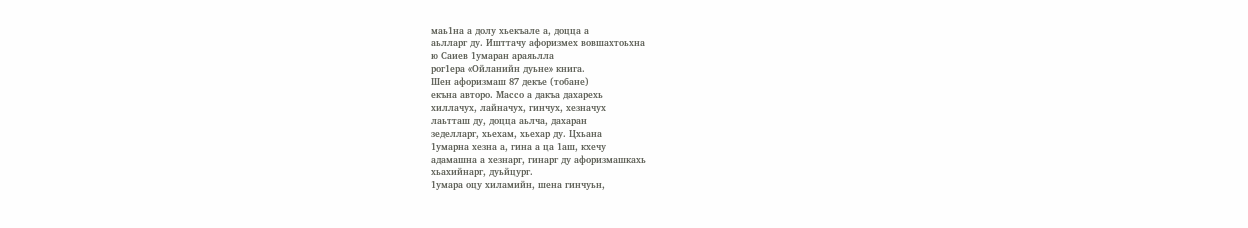маь1на а долу хьекъале а, доцца а
аьлларг ду. Ишттачу афоризмех вовшахтоьхна
ю Саиев 1умаран араяьлла
рог1ера «Ойланийн дуьне» книга.
Шен афоризмаш 87 декъе (тобане)
екъна авторо. Массо а дакъа дахарехь
хиллачух, лайначух, гинчух, хезначух
лаьтташ ду, доцца аьлча, дахаран
зеделларг, хьехам, хьехар ду. Цхьана
1умарна хезна а, гина а ца 1аш, кхечу
адамашна а хезнарг, гинарг ду афоризмашкахь
хьахийнарг, дуьйцург.
1умара оцу хиламийн, шена гинчуьн,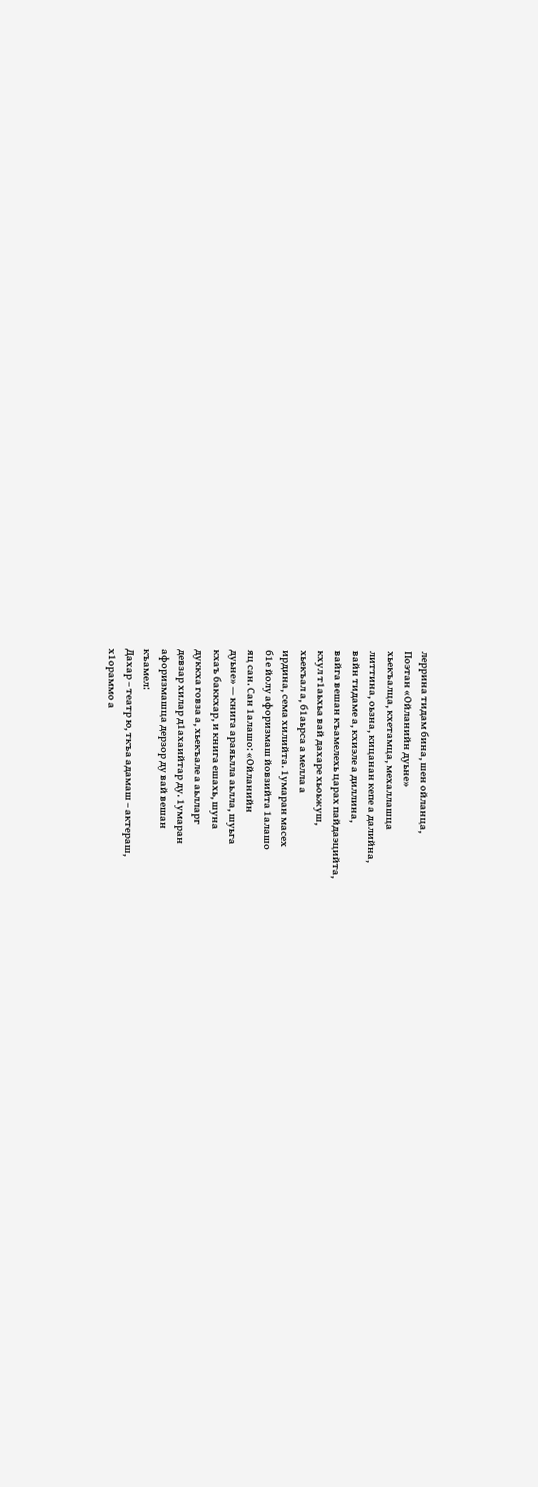леррина тидам бина, шен ойланца,
Поэтан «Ойланийн дуьне»
хьекъалца, кхетамца, мехаллашца
литтина, оьзна, кицанан кепе а далийна,
вайн тидаме а, кхиэле а диллина,
вайга вешан къамелехь царах пайдаэцийта,
кхул т1аьхьа вай дахаре хьоьжуш,
хьекъал а, б1аьрса а мелла а
ирдина, сема хилийта. 1умаран масех
б1е йолу афоризмаш йовзийта 1алашо
яц сан. Сан 1алашо: «Ойланийн
дуьне» — книга араяьлла аьлла, шуьга
кхаъ баккхар, и книга ешахь, шуна
дуккха говза а, хьекъале а аьлларг
девзар хилар д1ахаийтар ду. 1умаран
афоризмашца дерзор ду вай вешан
къамел:
Дахар – театр ю, ткъа адамаш – актераш,
х1ораммо а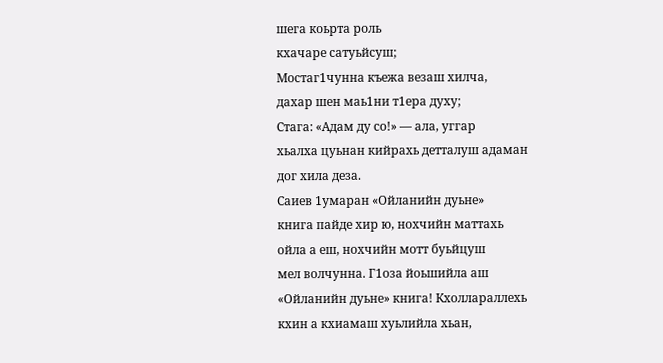шега коьрта роль
кхачаре сатуьйсуш;
Мостаг1чунна къежа везаш хилча,
дахар шен маь1ни т1ера духу;
Стага: «Адам ду со!» — ала, уггар
хьалха цуьнан кийрахь детталуш адаман
дог хила деза.
Саиев 1умаран «Ойланийн дуьне»
книга пайде хир ю, нохчийн маттахь
ойла а еш, нохчийн мотт буьйцуш
мел волчунна. Г1оза йоьшийла аш
«Ойланийн дуьне» книга! Кхоллараллехь
кхин а кхиамаш хуьлийла хьан,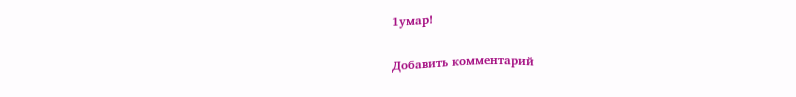1умар!

Добавить комментарий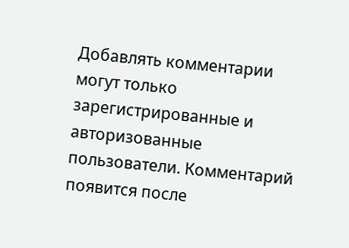Добавлять комментарии могут только зарегистрированные и авторизованные пользователи. Комментарий появится после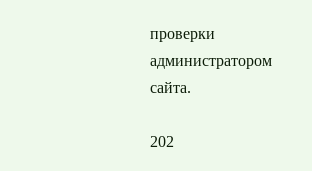проверки администратором сайта.

202